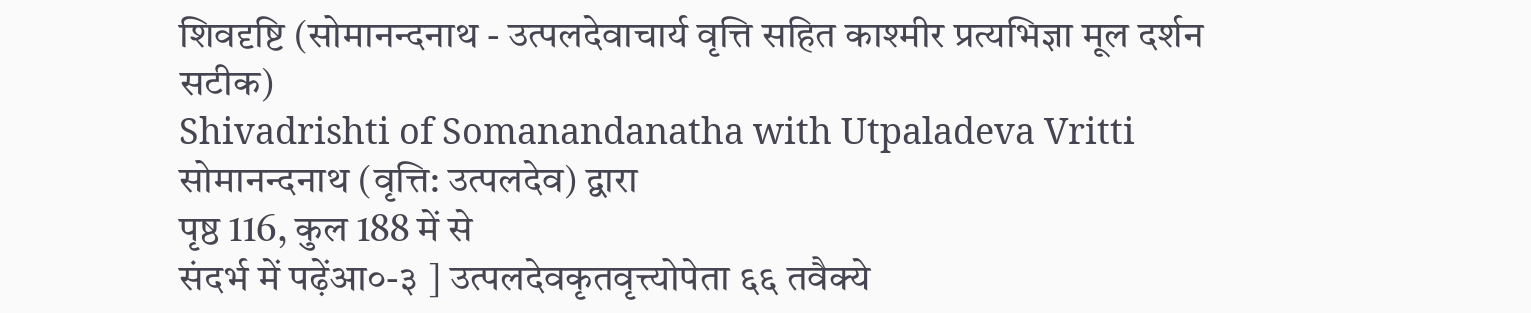शिवदृष्टि (सोमानन्दनाथ - उत्पलदेवाचार्य वृत्ति सहित काश्मीर प्रत्यभिज्ञा मूल दर्शन सटीक)
Shivadrishti of Somanandanatha with Utpaladeva Vritti
सोमानन्दनाथ (वृत्ति: उत्पलदेव) द्वारा
पृष्ठ 116, कुल 188 में से
संदर्भ में पढ़ेंआ०-३ ] उत्पलदेवकृतवृत्त्योपेता ६६ तवैक्ये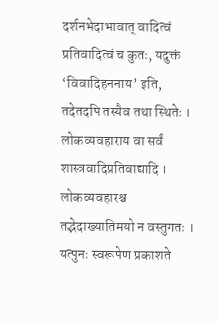दर्शनभेदाभावात् वादित्वं प्रतिवादित्वं च कुतः, यदुक्तं ‘विवादिहननाय’ इति, तदेतदपि तस्यैव तथा स्थितेः । लोकव्यवहाराय वा सर्वं शास्त्रवादिप्रतिवाद्यादि । लोकव्यवहारश्च तद्भेदाख्यातिमयो न वस्तुगतः । यत्पुनः स्वरूपेण प्रकाशते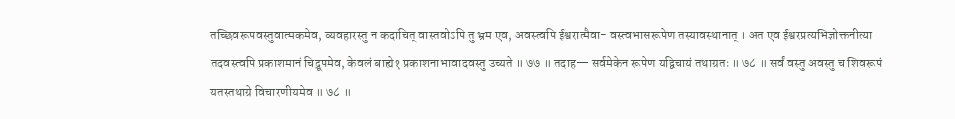तच्छिवरूपवस्तुवात्मकमेव, व्यवहारस्तु न कदाचित् वास्तवोऽपि तु भ्रम एव, अवस्त्वपि ईश्वरात्मैवा- वस्त्वभासरूपेण तस्यावस्थानात् । अत एव ईश्वरप्रत्यभिज्ञोक्तनीत्या तदवस्त्वपि प्रकाशमानं चिद्रूपमेव, केवलं बाह्ये१ प्रकाशनाभावादवस्तु उच्यते ॥ ७७ ॥ तदाह— सर्वमेकेन रूपेण यद्विचायं तथाग्रतः ॥ ७८ ॥ सर्वं वस्तु अवस्तु च शिवरूपं यतस्तथाग्रे विचारणीयमेव ॥ ७८ ॥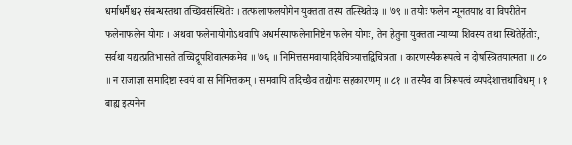धर्माधर्मैश्च२ संबन्धस्तथा तच्छिवसंस्थितेः । तत्फलाफलयोगेन युक्तता तस्य तत्स्थितेः३ ॥ ७९ ॥ तयोः फलेन न्यूनतया४ वा विपरीतेन फलेनाफलेन योगः । अथवा फलेनायोगोऽथवापि अधर्मस्याफलेनानिष्टेन फलेन योगः, तेन हेतुना युक्तता न्याय्या शिवस्य तथा स्थितेर्हेतोः, सर्वथा यद्यत्प्रतिभासते तच्चिद्रूपशिवात्मकमेव ॥ ७६ ॥ निमित्तसमवायादिवैचित्र्यात्तद्विचित्रता । कारणस्यैकरूपत्वे न दोषस्त्रितयात्मता ॥ ८० ॥ न राजाज्ञा समादिष्टा स्वयं वा स निमित्तकम् । समवायि तदिच्छैव तद्योगः सहकारणम् ॥ ८१ ॥ तस्यैव वा त्रिरूपत्वं व्यपदेशात्तथाविधम् । १ बाह्य इत्यनेन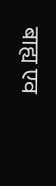बाह्य एव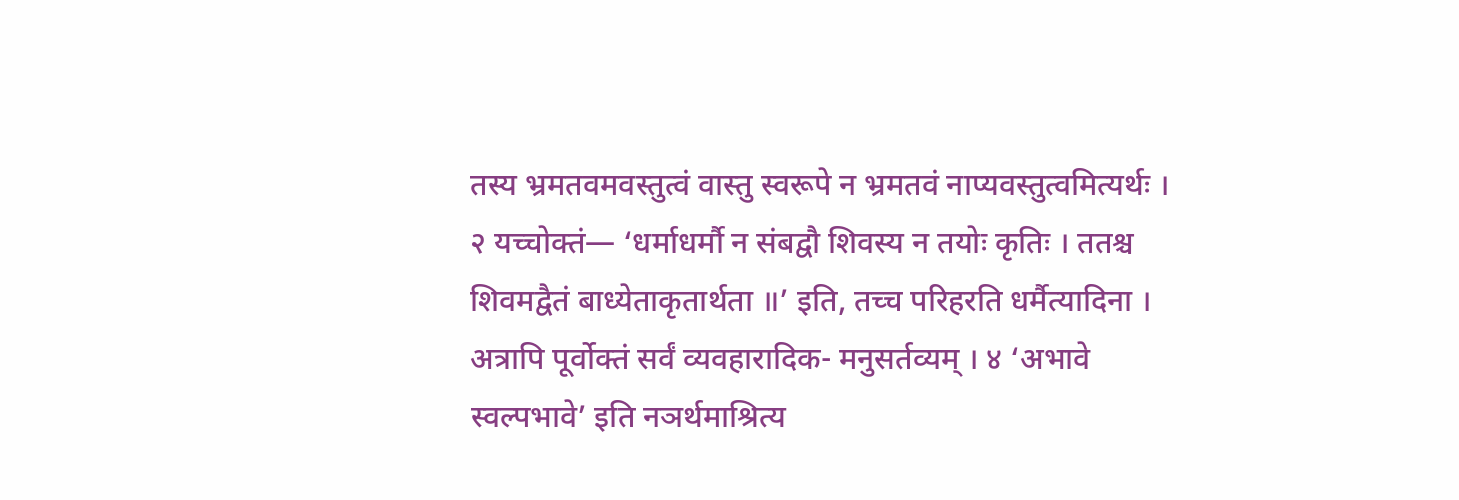तस्य भ्रमतवमवस्तुत्वं वास्तु स्वरूपे न भ्रमतवं नाप्यवस्तुत्वमित्यर्थः । २ यच्चोक्तं— ‘धर्माधर्मौ न संबद्वौ शिवस्य न तयोः कृतिः । ततश्च शिवमद्वैतं बाध्येताकृतार्थता ॥’ इति, तच्च परिहरति धर्मैत्यादिना । अत्रापि पूर्वोक्तं सर्वं व्यवहारादिक- मनुसर्तव्यम् । ४ ‘अभावे स्वल्पभावे’ इति नञर्थमाश्रित्य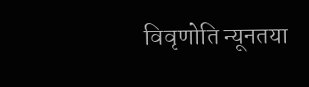विवृणोति न्यूनतया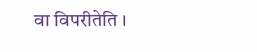वा विपरीतेति ।